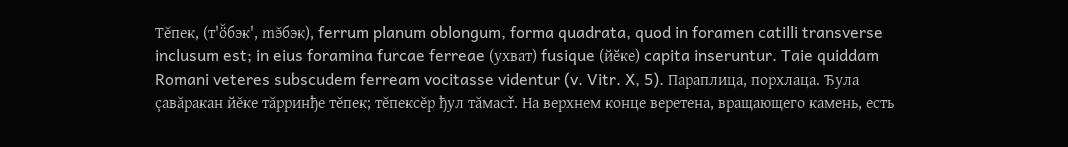Тĕпек, (т'ö̆бэк', mэ̆бэк), ferrum planum oblongum, forma quadrata, quod in foramen catilli transverse inclusum est; in eius foramina furcae ferreae (ухват) fusique (йӗке) capita inseruntur. Taie quiddam Romani veteres subscudem ferream vocitasse videntur (v. Vitr. X, 5). Параплица, порхлаца. Ђула çавăракан йĕке тăрринђе тĕпек; тĕпексĕр ђул тăмаст̌. На верхнем конце веретена, вращающего камень, есть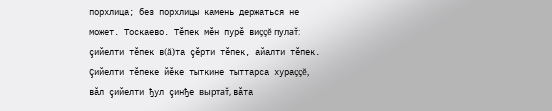порхлица; без порхлицы камень держаться не может. Тоскаево. Тĕпек мĕн пурӗ виççĕ пулат̌: çийелти тĕпек в(ă)та çĕрти тĕпек, айалти тĕпек. Çийелти тĕпеке йĕке тыткине тыттарса хураççĕ, вăл çийелти ђул çинђе выртат̌, вăта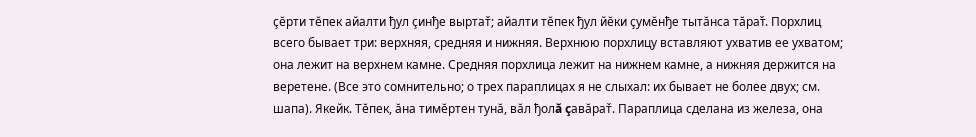çĕрти тĕпек айалти ђул çинђе выртат̌; айалти тĕпек ђул йĕки çумĕнђе тытăнса тăрат̌. Порхлиц всего бывает три: верхняя, средняя и нижняя. Верхнюю порхлицу вставляют ухватив ее ухватом; она лежит на верхнем камне. Средняя порхлица лежит на нижнем камне, а нижняя держится на веретене. (Все это сомнительно; о трех параплицах я не слыхал: их бывает не более двух; см. шапа). Якейк. Тĕпек, ăна тимĕртен тунă, вăл ђолă çавăрат̌. Параплица сделана из железа, она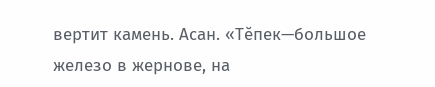вертит камень. Асан. «Тĕпек—большое железо в жернове, на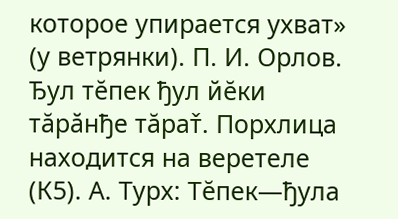которое упирается ухват» (у ветрянки). П. И. Орлов. Ђул тĕпек ђул йĕки тăрӑнђе тăрат̌. Порхлица находится на веретеле (К5). А. Турх: Тĕпек—ђула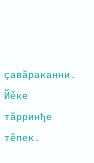çавăраканни. Йĕке тăрринђе тĕпек.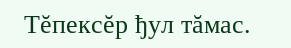Тĕпексĕр ђул тăмас.